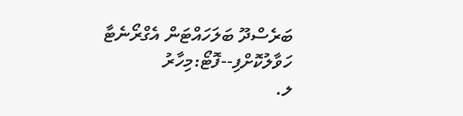ބަރެސްދޫ ބަލަހައްޓަން އެގްރޯނެޓާ ހަވާލުކޮށްފި--ފޮޓޯ:މިހާރު
ލ.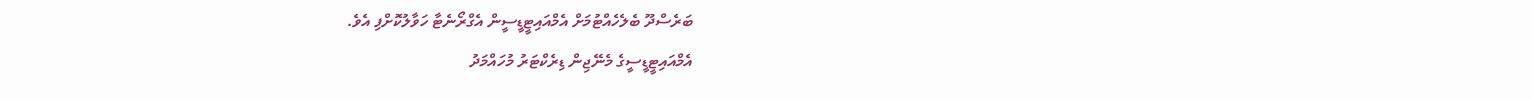ބަރެސްދޫ ބެލެހެއްޓުމަށް އެމްއައިޓީޑީސީން އެގްރޯނެޓާ ހަވާލުކޮށްފި އެވެ.
އެމްއައިޓީޑީސީގެ މެނޭޖިން ޑިރެކްޓަރު މުހައްމަދު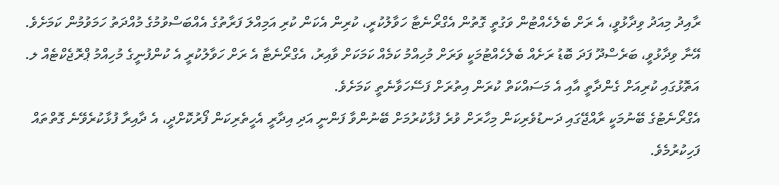ރާއިދު މިއަދު ވިދާޅުވީ، އެ ރަށް ބެލެހެއްޓުން ވަގުތީ ގޮތުން އެގްރޯނެޓާ ހަވާލުކުރީ، ކުރިން އެކަން ކުރި އަމިއްލަ ފަރާތުގެ އެއްބަސްވުމުގެ މުއްދަތު ހަމަވުމުން ކަމަށެވެ.
އޭނާ ވިދާޅުވީ، ބަރެސްދޫ ފަދަ ބޮޑު ރަށެއް ބެލެހެއްޓުމަކީ ވަރަށް މުހިއްމު ކަމެއް ކަމަކަށް ވާއިރު، އެގްރޯނެޓާ އެ ރަށް ހަވާލުކުރީ އެ ކުންފުނީގެ މުހިއްމު ޕްރޮޖެކްޓެއް ލ. އަތޮޅުގައި ކުރިއަށް ގެންދާތީ އާއި އެ މަސައްކަތް ކުރަން އިތުރަށް ފަސޭހަވާނެތީ ކަމަށެވެ.
އެގްރޯނެޓުގެ ބޭނުމަކީ ރާއްޖޭގައި ދަނޑުވެރިކަން މިހާރަށް ވުރެ ފުޅާކުރުމަށް ބޭނުންވާ ފަންނީ އަދި އިދާރީ އެހީތެރިކަން ފޯރުކޮށްދީ، އެ ދާއިރާ ފުޅާކުރެވޭނެ ގޮތްތައް ފަހިކުރުމެވެ.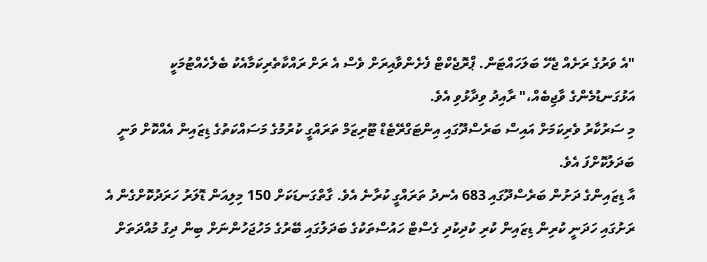"އެ ވަރުގެ ރަށެއް ޖެހޭ ބަލަހައްޓަން. ޕްރޮޖެކްޓް ފެށެންވާއިރަށް ވެސް އެ ރަށް ރައްކާތެރިކަމާއެކު ބެލެހެއްޓުމަކީ އަޅުގަނޑުމެންގެ ވާޖިބެއް،" ރާއިދު ވިދާޅުވި އެވެ.
މި ސަރުކާރު ވެރިކަމަށް އައިސް ބަރެސްދޫގައި އިންޓަގްރޭޓެޑް ޓޫރިޒަމް ތަރައްގީ ކުރުމުގެ މަސައްކަތުގެ ޑިޒައިން އެއްކޮށް ވަނީ ބަދަލުކޮށްފަ އެވެ.
އާ ޑިޒައިންގެ ދަށުން ބަރެސްދޫގައި 683 އެނދު ތަރައްގީ ކުރާނެ އެވެ. ގާތްގަނޑަކަށް 150 މިލިއަން ޑޮލަރު ހަރަދުކޮށްގެން އެ ރަށުގައި ހަދަނީ ކުރިން ޑިޒައިން ކުރި ކުދިކުދި ގެސްޓް ހައުސްތަކުގެ ބަދަލުގައި ބޭރުގެ މަހުޖަހުންނަށް ބިން ދިގު މުއްދަތަށް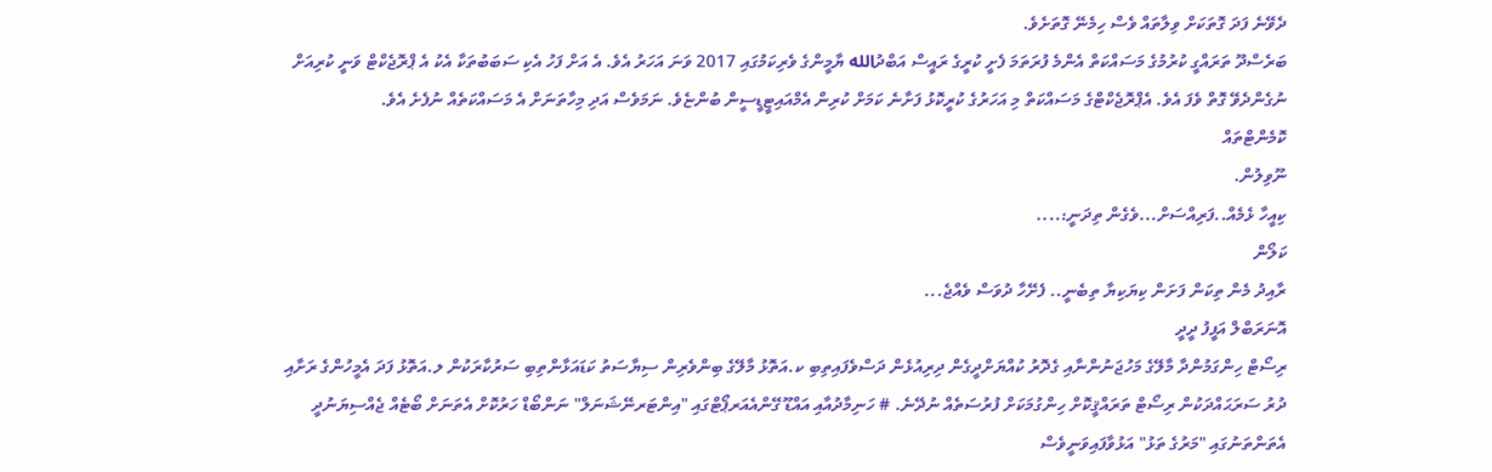ދެވޭނެ ފަދަ ގޮތަކަށް ވިލާތައް ވެސް ހިމެނޭ ގޮތަށެވެ.
ބަރެސްދޫ ތަރައްގީ ކުރުމުގެ މަސައްކަތް އެންމެ ފުރަތަމަ ފެށީ ކުރީގެ ރައީސް އަބްދުالله ޔާމީންގެ ވެރިކަމުގައި 2017 ވަނަ އަހަރު އެވެ. އެ އަށް ފަހު އެކި ސަބަބުތަކާ އެކު އެ ޕްރޮޖެކްޓް ވަނީ ކުރިއަށް ނުގެންދެވޭ ގޮތް ވެފަ އެވެ. އެޕްރޮޖެކްޓްގެ މަސައްކަތް މި އަހަރުގެ ކުރީކޮޅު ފަށާނެ ކަމަށް ކުރިން އެމްއައިޓީޑީސީން ބުންޏެވެ. ނަމަވެސް އަދި މިހާތަނަށް އެ މަސައްކަތެއް ނުފެށެ އެވެ.
ކޮމެންޓްތައް
ނޫވިލުން.
ކިއީހާ ޅެމެއް..ފަރިއްސަށް...ވެގެން ތިދަނީ:....
ކަލޯން
ރާއިދު މެން ތިކަން ފަށަން ކިޔަކިޔާ ތިބެނީ.. ފެށޭހާ ދުވަސް ވެއްޖެ...
އޮނަރަބްލް އަފީފު ދީދީ
ރިސޯޓް ހިންގަމުންދާ މާލޭގެ މަހުޖަނުންނާއި ގެދޮރު ކުއްޔަށްދީގެން ދިރިއުޅެން ދަސްވެފައިތިބި ކ.އަތޮޅު މާލޭގެ ބިންވެރިން ސިޔާސަތު ކަޑައަޅާންތިބި ސަރުކާރަކުން ލ.އަތޮޅު ފަދަ އެމީހުންގެ ރަށާއި ދުރު ސަރަޙައްދަކުން ރިސޯޓް ތަރައްޤީކޮށް ހިންގުމަކަށް ފުރުސަތެއް ނުދޭނެ. # ހަނިމާދުއާއި އައްޑޫ ގޭންއެއަރޕޯޓްގައި "އިންޓަރނޭޝަނަލް" ނަންބޯޑް ހަރުކޮށް އެތަނަށް ބޯޓެއް ޖެއްސިޔަނުދީ އެތަންތަނުގައި "މަރުގެ ތަޅު" އަޅުވާފައިވަނީވެސް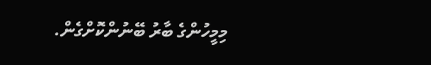މިމީހުންގެ ބާރު ބޭނުންކޮށްގެން.